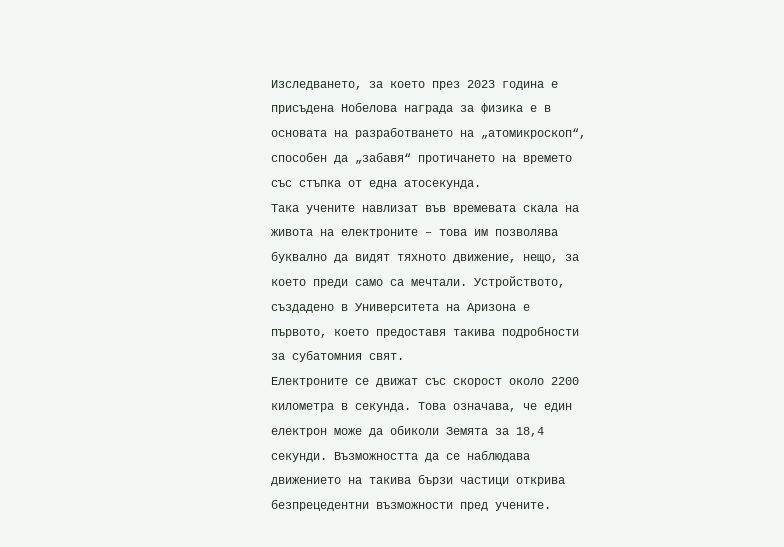Изследването, за което през 2023 година е присъдена Нобелова награда за физика е в основата на разработването на „атомикроскоп“, способен да „забавя“ протичането на времето със стъпка от една атосекунда.
Така учените навлизат във времевата скала на живота на електроните – това им позволява буквално да видят тяхното движение, нещо, за което преди само са мечтали. Устройството, създадено в Университета на Аризона е първото, което предоставя такива подробности за субатомния свят.
Електроните се движат със скорост около 2200 километра в секунда. Това означава, че един електрон може да обиколи Земята за 18,4 секунди. Възможността да се наблюдава движението на такива бързи частици открива безпрецедентни възможности пред учените.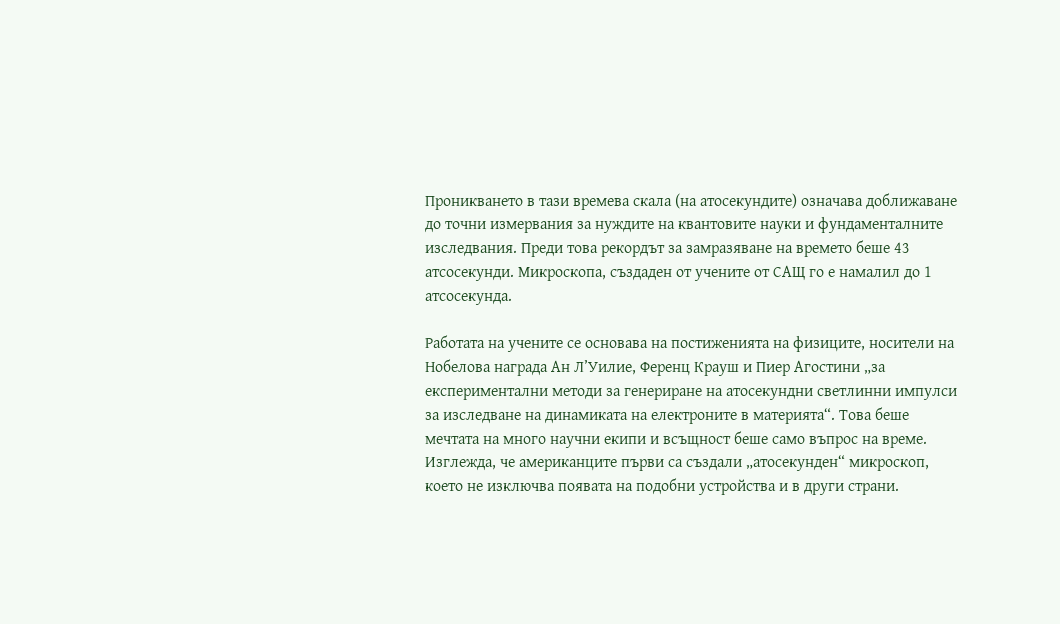Проникването в тази времева скала (на атосекундите) означава доближаване до точни измервания за нуждите на квантовите науки и фундаменталните изследвания. Преди това рекордът за замразяване на времето беше 43 атсосекунди. Микроскопа, създаден от учените от САЩ го е намалил до 1 атсосекунда.

Работата на учените се основава на постиженията на физиците, носители на Нобелова награда Ан Л’Уилие, Ференц Крауш и Пиер Агостини „за експериментални методи за генериране на атосекундни светлинни импулси за изследване на динамиката на електроните в материята“. Това беше мечтата на много научни екипи и всъщност беше само въпрос на време. Изглежда, че американците първи са създали „атосекунден“ микроскоп, което не изключва появата на подобни устройства и в други страни.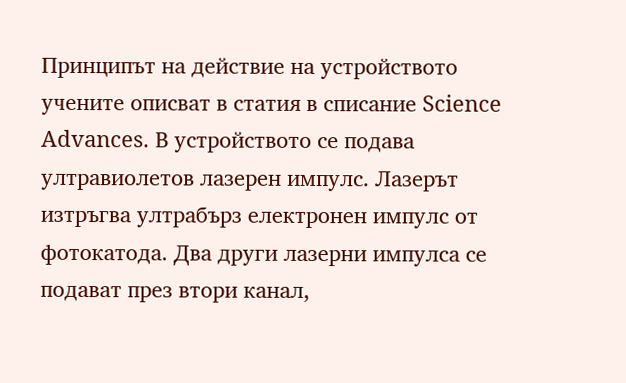Принципът на действие на устройството учените описват в статия в списание Science Advances. В устройството се подава ултравиолетов лазерен импулс. Лазерът изтръгва ултрабърз електронен импулс от фотокатода. Два други лазерни импулса се подават през втори канал,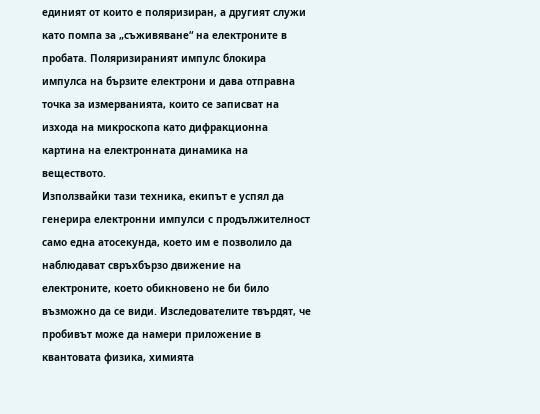единият от които е поляризиран, а другият служи като помпа за „съживяване“ на електроните в пробата. Поляризираният импулс блокира импулса на бързите електрони и дава отправна точка за измерванията, които се записват на изхода на микроскопа като дифракционна картина на електронната динамика на веществото.
Използвайки тази техника, екипът е успял да генерира електронни импулси с продължителност само една атосекунда, което им е позволило да наблюдават свръхбързо движение на електроните, което обикновено не би било възможно да се види. Изследователите твърдят, че пробивът може да намери приложение в квантовата физика, химията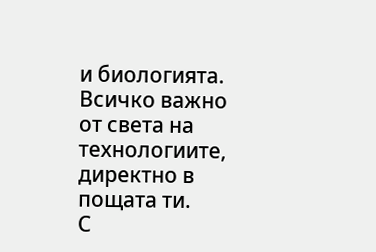и биологията.
Всичко важно от света на технологиите, директно в пощата ти.
С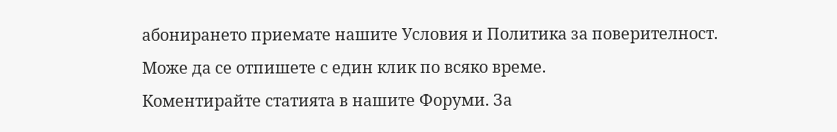абонирането приемате нашите Условия и Политика за поверителност. Може да се отпишете с един клик по всяко време.
Коментирайте статията в нашите Форуми. За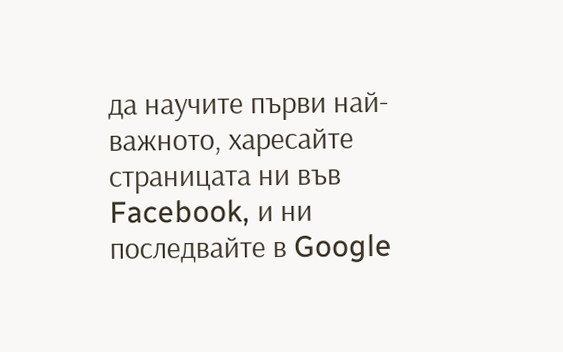да научите първи най-важното, харесайте страницата ни във Facebook, и ни последвайте в Google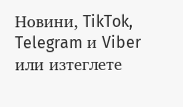Новини, TikTok, Telegram и Viber или изтеглете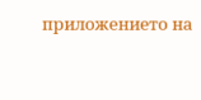приложението на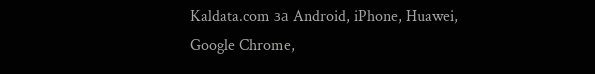Kaldata.com за Android, iPhone, Huawei, Google Chrome,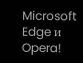Microsoft Edge и Opera!